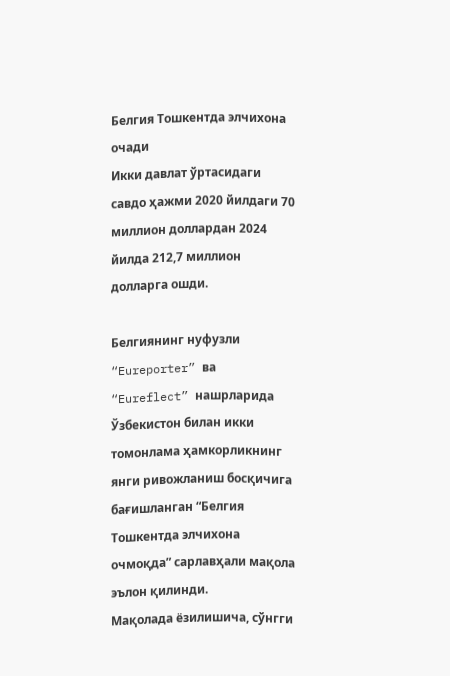Белгия Тошкентда элчихона очади
Икки давлат ўртасидаги савдо ҳажми 2020 йилдаги 70 миллион доллардан 2024 йилда 212,7 миллион долларга ошди.

Белгиянинг нуфузли “Eureporter” ва “Eureflect” нашрларида Ўзбекистон билан икки томонлама ҳамкорликнинг янги ривожланиш босқичига бағишланган “Белгия Тошкентда элчихона очмоқда” сарлавҳали мақола эълон қилинди.
Мақолада ёзилишича, сўнгги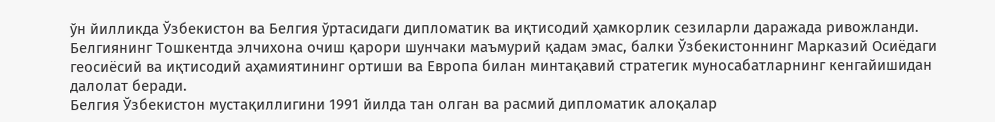ўн йилликда Ўзбекистон ва Белгия ўртасидаги дипломатик ва иқтисодий ҳамкорлик сезиларли даражада ривожланди. Белгиянинг Тошкентда элчихона очиш қарори шунчаки маъмурий қадам эмас, балки Ўзбекистоннинг Марказий Осиёдаги геосиёсий ва иқтисодий аҳамиятининг ортиши ва Европа билан минтақавий стратегик муносабатларнинг кенгайишидан далолат беради.
Белгия Ўзбекистон мустақиллигини 1991 йилда тан олган ва расмий дипломатик алоқалар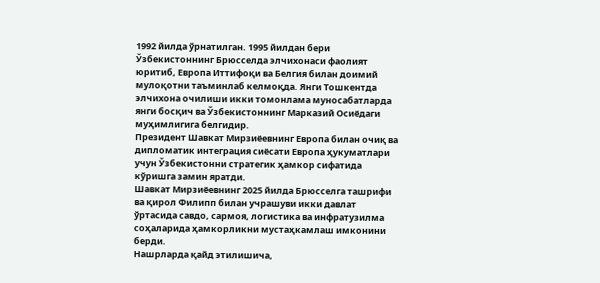1992 йилда ўрнатилган. 1995 йилдан бери Ўзбекистоннинг Брюсселда элчихонаси фаолият юритиб, Европа Иттифоқи ва Белгия билан доимий мулоқотни таъминлаб келмоқда. Янги Тошкентда элчихона очилиши икки томонлама муносабатларда янги босқич ва Ўзбекистоннинг Марказий Осиёдаги муҳимлигига белгидир.
Президент Шавкат Мирзиёевнинг Европа билан очиқ ва дипломатик интеграция сиёсати Европа ҳукуматлари учун Ўзбекистонни стратегик ҳамкор сифатида кўришга замин яратди.
Шавкат Мирзиёевнинг 2025 йилда Брюсселга ташрифи ва қирол Филипп билан учрашуви икки давлат ўртасида савдо, сармоя, логистика ва инфратузилма соҳаларида ҳамкорликни мустаҳкамлаш имконини берди.
Нашрларда қайд этилишича,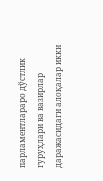парламентлараро дўстлик гуруҳлари ва вазирлар даражасидаги алоқалар икки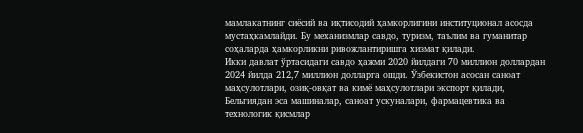мамлакатнинг сиёсий ва иқтисодий ҳамкорлигини институционал асосда мустаҳкамлайди. Бу механизмлар савдо, туризм, таълим ва гуманитар соҳаларда ҳамкорликни ривожлантиришга хизмат қилади.
Икки давлат ўртасидаги савдо ҳажми 2020 йилдаги 70 миллион доллардан 2024 йилда 212,7 миллион долларга ошди. Ўзбекистон асосан саноат маҳсулотлари, озиқ-овқат ва кимё маҳсулотлари экспорт қилади, Бельгиядан эса машиналар, саноат ускуналари, фармацевтика ва технологик қисмлар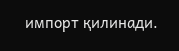импорт қилинади.